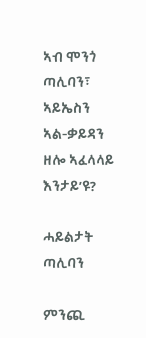ኣብ ሞንጎ ጣሊባን፣ ኣይኤስን ኣል-ቃይዳን ዘሎ ኣፈላላይ እንታይ’ዩ?

ሓይልታት ጣሊባን

ምንጪ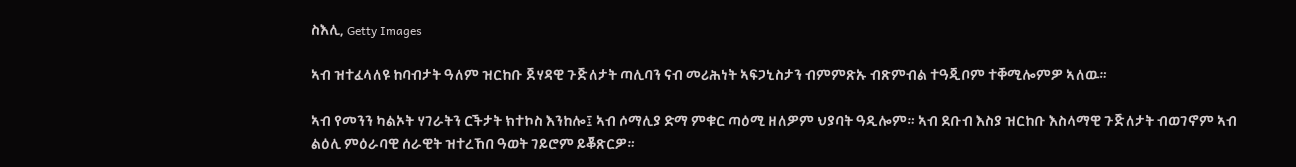ስእሊ, Getty Images

ኣብ ዝተፈላለዩ ከባብታት ዓለም ዝርከቡ ጀሃዳዊ ጉጅለታት ጣሊባን ናብ መሪሕነት ኣፍጋኒስታን ብምምጽኡ ብጽምብል ተዓጂቦም ተቐሚሎምዎ ኣለዉ።

ኣብ የመንን ካልኦት ሃገራትን ርችታት ክተኮስ እንከሎ፤ ኣብ ሶማሊያ ድማ ምቁር ጣዕሚ ዘለዎም ህያባት ዓዲሎም። ኣብ ደቡብ እስያ ዝርከቡ እስላማዊ ጉጅለታት ብወገኖም ኣብ ልዕሊ ምዕራባዊ ሰራዊት ዝተረኸበ ዓወት ገይሮም ይቖጽርዎ።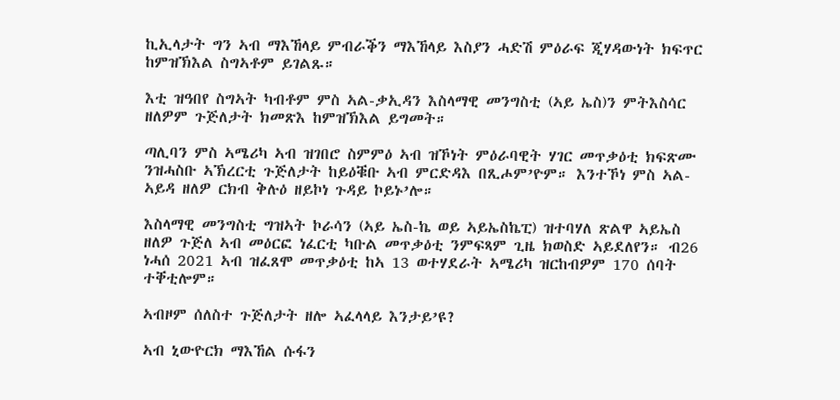ኪኢላታት ግን ኣብ ማእኸላይ ምብራቕን ማእኸላይ እስያን ሓድሽ ምዕራፍ ጂሃዳውነት ክፍጥር ከምዝኽእል ስግኣቶም ይገልጹ።

እቲ ዝዓበየ ስግኣት ካብቶም ምስ ኣል-ቃኢዳን እስላማዊ መንግስቲ (ኣይ ኤስ)ን ምትእስሳር ዘለዎም ጉጅለታት ክመጽእ ከምዝኽእል ይግመት።

ጣሊባን ምስ ኣሜሪካ ኣብ ዝገበሮ ስምምዕ ኣብ ዝኾነት ምዕራባዊት ሃገር መጥቃዕቲ ክፍጽሙ ንዝሓስቡ ኣኽረርቲ ጉጅለታት ከይዕቑቡ ኣብ ምርድዳእ በጺሖም’ዮም። እንተኾነ ምስ ኣል-ኣይዳ ዘለዎ ርክብ ቅሉዕ ዘይኮነ ጉዳይ ኮይኑ’ሎ።

እስላማዊ መንግስቲ ግዝኣት ኮራሳን (ኣይ ኤስ-ኬ ወይ ኣይኤስኬፒ) ዝተባሃለ ጽልዋ ኣይኤስ ዘለዎ ጉጅለ ኣብ መዕርፎ ነፈርቲ ካቡል መጥቃዕቲ ንምፍጻም ጊዜ ክወስድ ኣይደለየን። ብ26 ነሓሰ 2021 ኣብ ዝፈጸሞ መጥቃዕቲ ከኣ 13 ወተሃደራት ኣሜሪካ ዝርከብዎም 170 ሰባት ተቐቲሎም።

ኣብዞም ሰለስተ ጉጅለታት ዘሎ ኣፈላላይ እንታይ’ዩ?

ኣብ ኒውዮርክ ማእኸል ሱፋን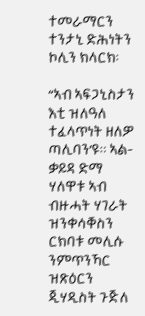ተመራማርን ተንታኒ ድሕነትን ኮሊን ክላርክ፡

“ኣብ ኣፍጋኒስታን እቲ ዝለዓለ ተፈላጥነት ዘለዎ ጣሊባን’ዩ። ኣል-ቃይዳ ድማ ሃለዋቱ ኣብ ብዙሓት ሃገራት ዝንቀሳቐስን ርክባቱ መሊሱ ንምጥንኻር ዝጽዕርን ጂሃዲስት ጉጅለ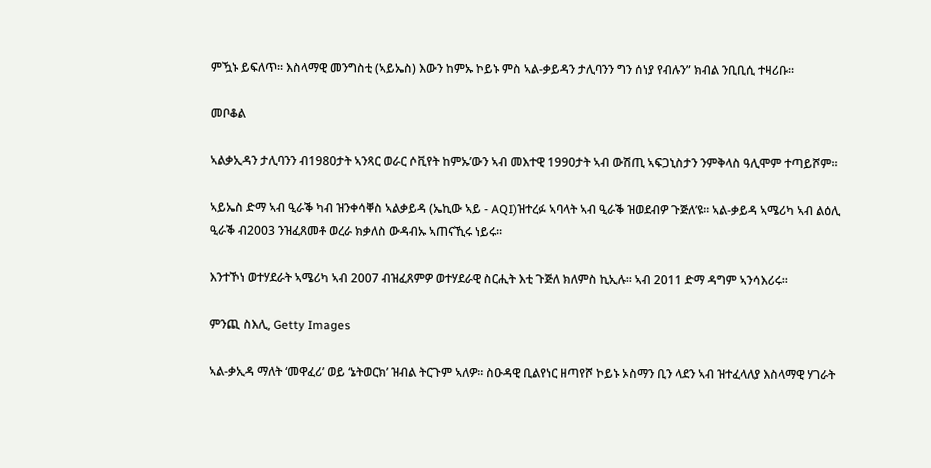ምዃኑ ይፍለጥ። እስላማዊ መንግስቲ (ኣይኤስ) እውን ከምኡ ኮይኑ ምስ ኣል-ቃይዳን ታሊባንን ግን ሰነያ የብሉን” ክብል ንቢቢሲ ተዛሪቡ።

መቦቆል

ኣልቃኢዳን ታሊባንን ብ1980ታት ኣንጻር ወራር ሶቪየት ከምኡ’ውን ኣብ መእተዊ 1990ታት ኣብ ውሽጢ ኣፍጋኒስታን ንምቅላስ ዓሊሞም ተጣይሾም።

ኣይኤስ ድማ ኣብ ዒራቕ ካብ ዝንቀሳቐስ ኣልቃይዳ (ኤኪው ኣይ - AQI)ዝተረፉ ኣባላት ኣብ ዒራቕ ዝወደብዎ ጉጅለ’ዩ። ኣል-ቃይዳ ኣሜሪካ ኣብ ልዕሊ ዒራቕ ብ2003 ንዝፈጸመቶ ወረራ ክቃለስ ውዳብኡ ኣጠናኺሩ ነይሩ።

እንተኾነ ወተሃደራት ኣሜሪካ ኣብ 2007 ብዝፈጸምዎ ወተሃደራዊ ስርሒት እቲ ጉጅለ ክለምስ ኪኢሉ። ኣብ 2011 ድማ ዳግም ኣንሳእሪሩ።

ምንጪ ስእሊ, Getty Images

ኣል-ቃኢዳ ማለት ‘መዋፈሪ’ ወይ ‘ኔትወርክ’ ዝብል ትርጉም ኣለዎ። ስዑዳዊ ቢልየነር ዘጣየሾ ኮይኑ ኦስማን ቢን ላደን ኣብ ዝተፈላለያ እስላማዊ ሃገራት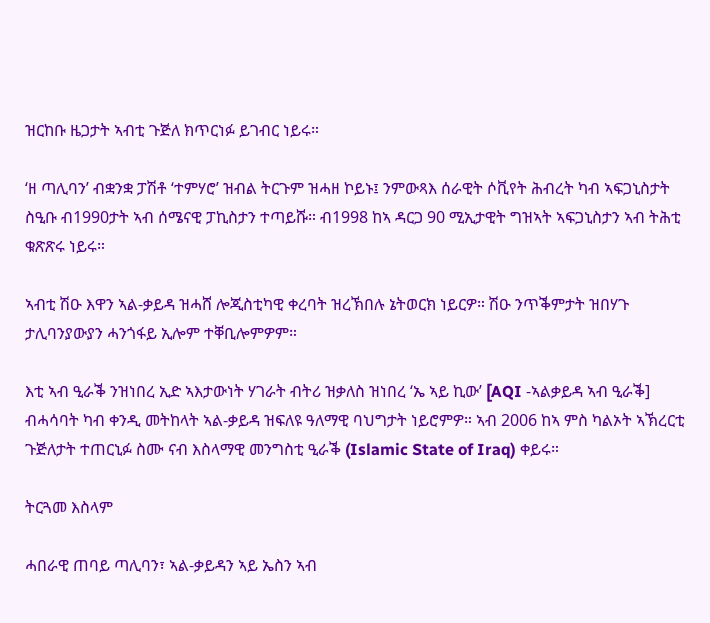ዝርከቡ ዜጋታት ኣብቲ ጉጅለ ክጥርነፉ ይገብር ነይሩ።

‘ዘ ጣሊባን’ ብቋንቋ ፓሽቶ ‘ተምሃሮ’ ዝብል ትርጉም ዝሓዘ ኮይኑ፤ ንምውጻእ ሰራዊት ሶቪየት ሕብረት ካብ ኣፍጋኒስታት ስዒቡ ብ1990ታት ኣብ ሰሜናዊ ፓኪስታን ተጣይሹ። ብ1998 ከኣ ዳርጋ 90 ሚኢታዊት ግዝኣት ኣፍጋኒስታን ኣብ ትሕቲ ቁጽጽሩ ነይሩ።

ኣብቲ ሽዑ እዋን ኣል-ቃይዳ ዝሓሸ ሎጂስቲካዊ ቀረባት ዝረኽበሉ ኔትወርክ ነይርዎ። ሽዑ ንጥቕምታት ዝበሃጉ ታሊባንያውያን ሓንጎፋይ ኢሎም ተቐቢሎምዎም።

እቲ ኣብ ዒራቕ ንዝነበረ ኢድ ኣእታውነት ሃገራት ብትሪ ዝቃለስ ዝነበረ ‘ኤ ኣይ ኪው’ [AQI -ኣልቃይዳ ኣብ ዒራቕ] ብሓሳባት ካብ ቀንዲ መትከላት ኣል-ቃይዳ ዝፍለዩ ዓለማዊ ባህግታት ነይሮምዎ። ኣብ 2006 ከኣ ምስ ካልኦት ኣኽረርቲ ጉጅለታት ተጠርኒፉ ስሙ ናብ እስላማዊ መንግስቲ ዒራቕ (Islamic State of Iraq) ቀይሩ።

ትርጓመ እስላም

ሓበራዊ ጠባይ ጣሊባን፣ ኣል-ቃይዳን ኣይ ኤስን ኣብ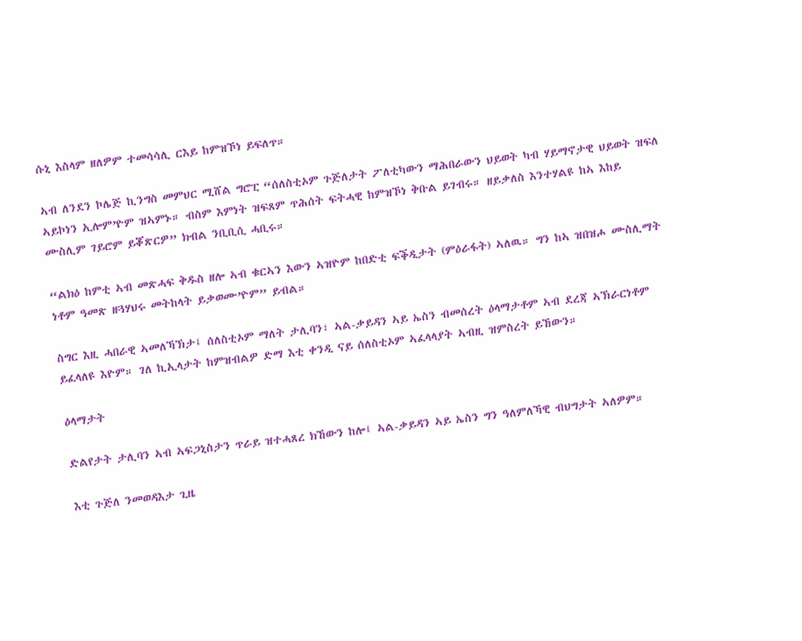ሱኒ እስላም ዘለዎም ተመሳሳሊ ርእይ ከምዝኾነ ይፍለጥ።

ኣብ ለንደን ኮሌጅ ኪንግስ መምህር ሚሸል ግሮፒ “ሰለስቲኦም ጉጅለታት ፖለቲካውን ማሕበራውን ህይወት ካብ ሃይማኖታዊ ህይወት ዝፍለ ኣይኮነን ኢሎም’ዮም ዝኣምኑ። ብስም እምነት ዝፍጸም ጥሕሰት ፍትሓዊ ከምዝኾነ ቅቡል ይገብሩ። ዘይቃለስ እንተሃልዩ ከኣ እከይ ሙስሊም ገይሮም ይቖጽርዎ” ክብል ንቢቢሲ ሓቢሩ።

“ልክዕ ከምቲ ኣብ መጽሓፍ ቅዱስ ዘሎ ኣብ ቁርኣን እውን ኣዝዮም ከበድቲ ፍቕዲታት (ምዕራፋት) ኣለዉ። ግን ከኣ ዝበዝሖ ሙስሊማት ነቶም ዓመጽ ዘጓሃህሩ መትከላት ይቃወሙ’ዮም” ይብል።

ስግር እዚ ሓበራዊ ኣመለኻኽታ፤ ሰለስቲኦም ማለት ታሊባን፣ ኣል-ቃይዳን ኣይ ኤስን ብመሰረት ዕላማታቶም ኣብ ደረጃ ኣኽራርነቶም ይፈላለዩ እዮም። ገለ ኪኢላታት ከምዝብልዎ ድማ እቲ ቀንዲ ናይ ሰለስቲኦም ኣፈላላያት ኣብዚ ዝምስረት ይኸውን።

ዕላማታት

ድልየታት ታሊባን ኣብ ኣፍጋኒስታን ጥራይ ዝተሓጸረ ክኸውን ከሎ፤ ኣል-ቃይዳን ኣይ ኤስን ግን ዓለምለኻዊ ብህግታት ኣለዎም።

እቲ ጉጅለ ንመወዳእታ ጊዜ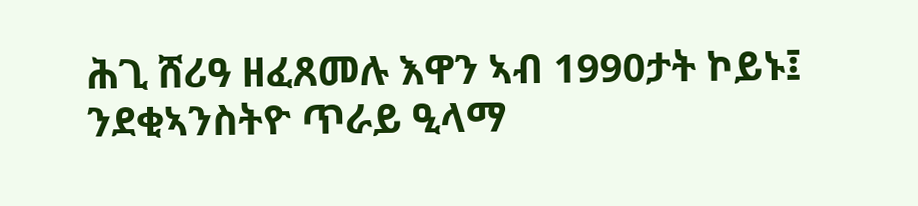ሕጊ ሸሪዓ ዘፈጸመሉ እዋን ኣብ 1990ታት ኮይኑ፤ ንደቂኣንስትዮ ጥራይ ዒላማ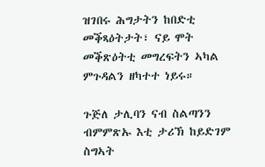ዝገበሩ ሕግታትን ከበድቲ መቕጻዕትታት፣ ናይ ሞት መቕጽዕትቲ መግረፍትን ኣካል ምጉዳልን ዘካተተ ነይሩ።

ጉጅለ ታሊባን ናብ ስልጣንን ብምምጽኡ እቲ ታሪኽ ከይድገም ስግኣት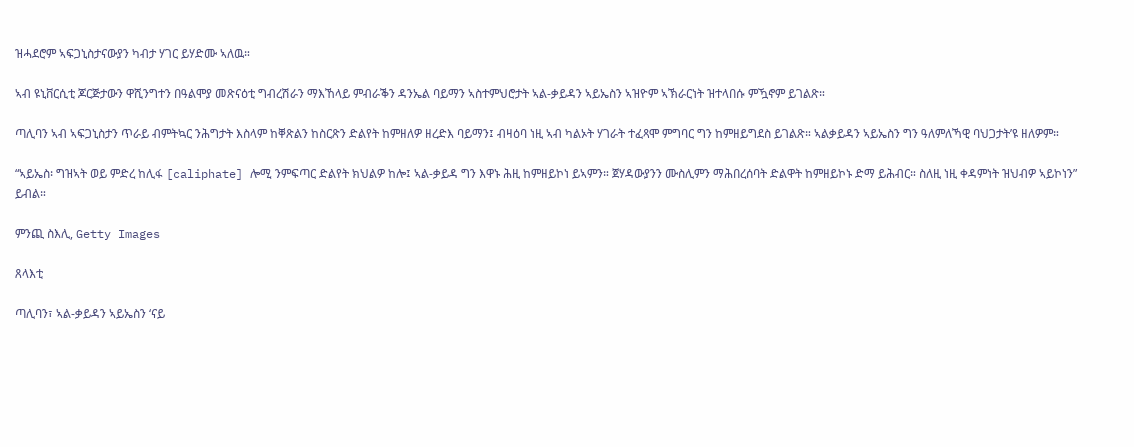ዝሓደሮም ኣፍጋኒስታናውያን ካብታ ሃገር ይሃድሙ ኣለዉ።

ኣብ ዩኒቨርሲቲ ጆርጅታውን ዋሺንግተን በዓልሞያ መጽናዕቲ ግብረሽራን ማእኸላይ ምብራቕን ዳንኤል ባይማን ኣስተምህሮታት ኣል-ቃይዳን ኣይኤስን ኣዝዮም ኣኽራርነት ዝተላበሱ ምዃኖም ይገልጽ።

ጣሊባን ኣብ ኣፍጋኒስታን ጥራይ ብምትኳር ንሕግታት እስላም ከቐጽልን ከስርጽን ድልየት ከምዘለዎ ዘረድእ ባይማን፤ ብዛዕባ ነዚ ኣብ ካልኦት ሃገራት ተፈጻሞ ምግባር ግን ከምዘይግደስ ይገልጽ። ኣልቃይዳን ኣይኤስን ግን ዓለምለኻዊ ባህጋታት’ዩ ዘለዎም።

“ኣይኤስ፡ ግዝኣት ወይ ምድረ ከሊፋ [caliphate] ሎሚ ንምፍጣር ድልየት ክህልዎ ከሎ፤ ኣል-ቃይዳ ግን እዋኑ ሕዚ ከምዘይኮነ ይኣምን። ጀሃዳውያንን ሙስሊምን ማሕበረሰባት ድልዋት ከምዘይኮኑ ድማ ይሕብር። ስለዚ ነዚ ቀዳምነት ዝህብዎ ኣይኮነን” ይብል።

ምንጪ ስእሊ, Getty Images

ጸላእቲ

ጣሊባን፣ ኣል-ቃይዳን ኣይኤስን ‘ናይ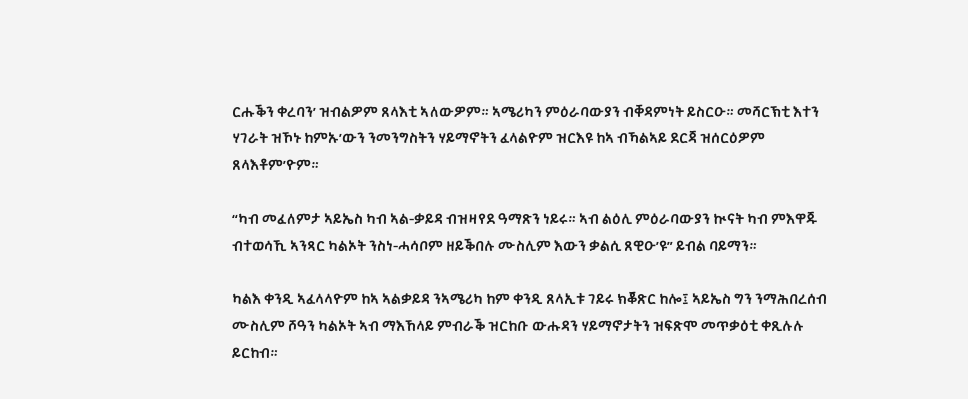ርሑቕን ቀረባን’ ዝብልዎም ጸላእቲ ኣለውዎም። ኣሜሪካን ምዕራባውያን ብቐዳምነት ይስርዑ። መሻርኽቲ እተን ሃገራት ዝኾኑ ከምኡ’ውን ንመንግስትን ሃይማኖትን ፈላልዮም ዝርእዩ ከኣ ብኻልኣይ ደርጃ ዝሰርዕዎም ጸላእቶም’ዮም።

“ካብ መፈለምታ ኣይኤስ ካብ ኣል-ቃይዳ ብዝዛየደ ዓማጽን ነይሩ። ኣብ ልዕሊ ምዕራባውያን ኲናት ካብ ምእዋጁ ብተወሳኺ ኣንጻር ካልኦት ንስነ-ሓሳቦም ዘይቕበሉ ሙስሊም እውን ቃልሲ ጸዊዑ’ዩ” ይብል ባይማን።

ካልእ ቀንዲ ኣፈላላዮም ከኣ ኣልቃይዳ ንኣሜሪካ ከም ቀንዲ ጸላኢቱ ገይሩ ክቖጽር ከሎ፤ ኣይኤስ ግን ንማሕበረሰብ ሙስሊም ሾዓን ካልኦት ኣብ ማእኸላይ ምብራቕ ዝርከቡ ውሑዳን ሃይማኖታትን ዝፍጽሞ መጥቃዕቲ ቀጺሉሉ ይርከብ።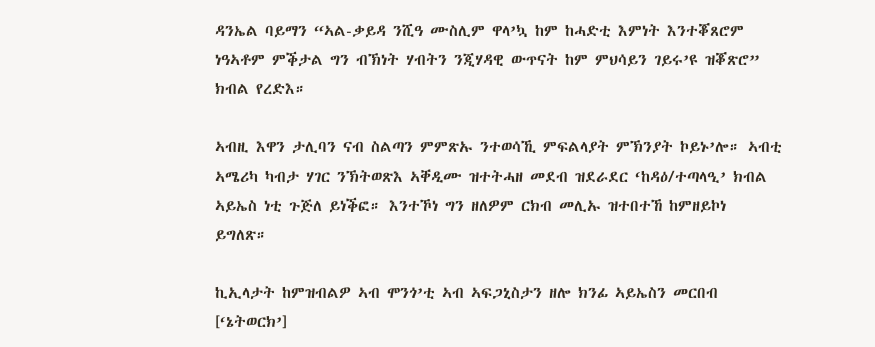ዳንኤል ባይማን “ኣል-ቃይዳ ንሺዓ ሙስሊም ዋላ’ኳ ከም ከሓድቲ እምነት እንተቖጸሮም ነዓኣቶም ምቕታል ግን ብኽነት ሃብትን ንጂሃዳዊ ውጥናት ከም ምህሳይን ገይሩ’ዩ ዝቖጽሮ” ክብል የረድእ።

ኣብዚ እዋን ታሊባን ናብ ስልጣን ምምጽኡ ንተወሳኺ ምፍልላያት ምኽንያት ኮይኑ’ሎ። ኣብቲ ኣሜሪካ ካብታ ሃገር ንኽትወጽእ ኣቐዲሙ ዝተትሓዘ መደብ ዝደራደር ‘ከዳዕ/ተጣላዒ’ ክብል ኣይኤስ ነቲ ጉጅለ ይነቕፎ። እንተኾነ ግን ዘለዎም ርክብ መሊኡ ዝተበተኸ ከምዘይኮነ ይግለጽ።

ኪኢላታት ከምዝብልዎ ኣብ ሞንጎ’ቲ ኣብ ኣፍጋኒስታን ዘሎ ክንፊ ኣይኤስን መርበብ [‘ኔትወርክ’]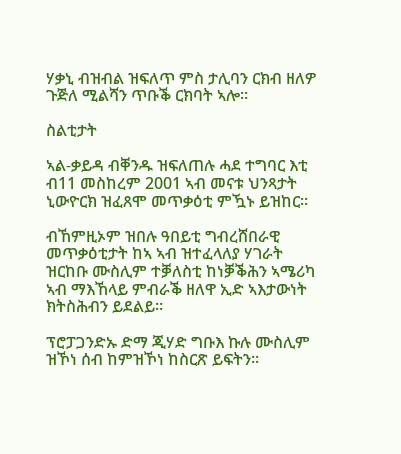ሃቃኒ ብዝብል ዝፍለጥ ምስ ታሊባን ርክብ ዘለዎ ጉጅለ ሚልሻን ጥቡቕ ርክባት ኣሎ።

ስልቲታት

ኣል-ቃይዳ ብቐንዱ ዝፍለጠሉ ሓደ ተግባር እቲ ብ11 መስከረም 2001 ኣብ መናቱ ህንጻታት ኒውዮርክ ዝፈጸሞ መጥቃዕቲ ምዃኑ ይዝከር።

ብኸምዚኦም ዝበሉ ዓበይቲ ግብረሸበራዊ መጥቃዕቲታት ከኣ ኣብ ዝተፈላለያ ሃገራት ዝርከቡ ሙስሊም ተቓለስቲ ከነቓቕሕን ኣሜሪካ ኣብ ማእኸላይ ምብራቕ ዘለዋ ኢድ ኣእታውነት ክትስሕብን ይደልይ።

ፕሮፓጋንድኡ ድማ ጂሃድ ግቡእ ኩሉ ሙስሊም ዝኾነ ሰብ ከምዝኾነ ከስርጽ ይፍትን።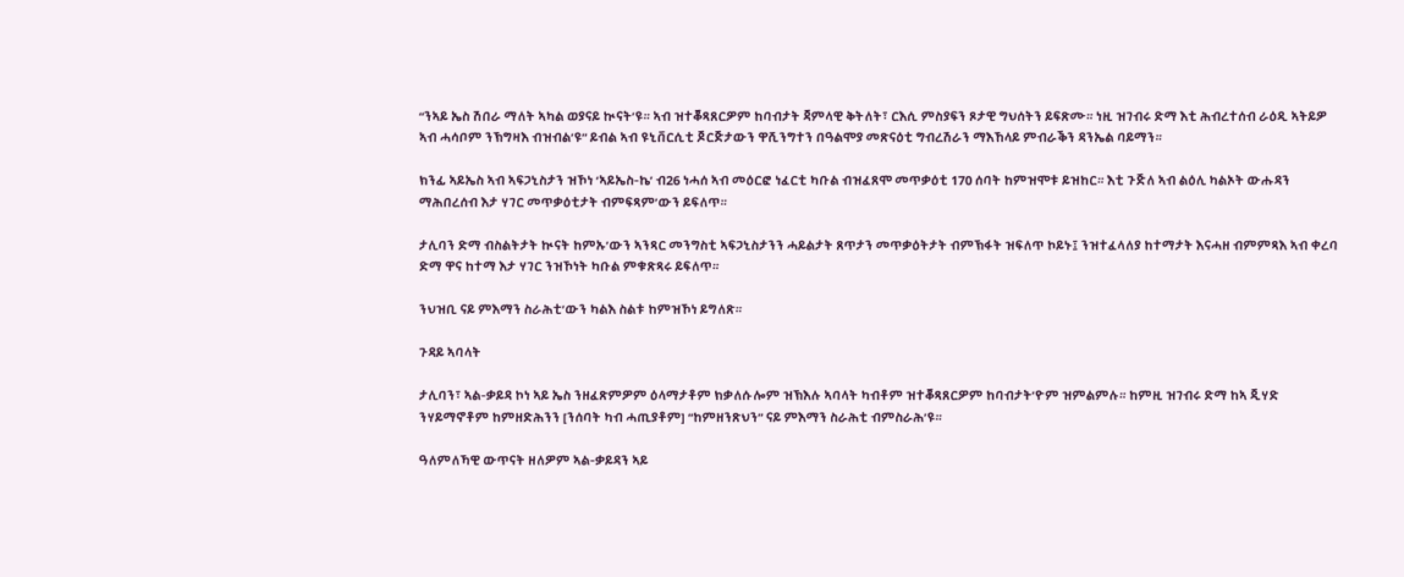“ንኣይ ኤስ ሽበራ ማለት ኣካል ወያናይ ኲናት’ዩ። ኣብ ዝተቖጻጸርዎም ከባብታት ጃምላዊ ቅትለት፣ ርእሲ ምስያፍን ጾታዊ ግህሰትን ይፍጽሙ። ነዚ ዝገብሩ ድማ እቲ ሕብረተሰብ ራዕዲ ኣትይዎ ኣብ ሓሳቦም ንኽግዛእ ብዝብል’ዩ” ይብል ኣብ ዩኒቨርሲቲ ጆርጅታውን ዋሺንግተን በዓልሞያ መጽናዕቲ ግብረሽራን ማእኸላይ ምብራቕን ዳንኤል ባይማን።

ክንፊ ኣይኤስ ኣብ ኣፍጋኒስታን ዝኾነ ‘ኣይኤስ-ኬ’ ብ26 ነሓሰ ኣብ መዕርፎ ነፈርቲ ካቡል ብዝፈጸሞ መጥቃዕቲ 170 ሰባት ከምዝሞቱ ይዝከር። እቲ ጉጅለ ኣብ ልዕሊ ካልኦት ውሑዳን ማሕበረሰብ እታ ሃገር መጥቃዕቲታት ብምፍጻም’ውን ይፍለጥ።

ታሊባን ድማ ብስልትታት ኲናት ከምኡ’ውን ኣንጻር መንግስቲ ኣፍጋኒስታንን ሓይልታት ጸጥታን መጥቃዕትታት ብምኽፋት ዝፍለጥ ኮይኑ፤ ንዝተፈላለያ ከተማታት እናሓዘ ብምምጻእ ኣብ ቀረባ ድማ ዋና ከተማ እታ ሃገር ንዝኾነት ካቡል ምቁጽጻሩ ይፍለጥ።

ንህዝቢ ናይ ምእማን ስራሕቲ’ውን ካልእ ስልቱ ከምዝኾነ ይግለጽ።

ጉዳይ ኣባላት

ታሊባን፣ ኣል-ቃይዳ ኮነ ኣይ ኤስ ንዘፈጽምዎም ዕላማታቶም ክቃለሱሎም ዝኽእሉ ኣባላት ካብቶም ዝተቖጻጸርዎም ከባብታት’ዮም ዝምልምሉ። ከምዚ ዝገብሩ ድማ ከኣ ጂሃድ ንሃይማኖቶም ከምዘድሕንን [ንሰባት ካብ ሓጢያቶም] “ከምዘንጽህን” ናይ ምእማን ስራሕቲ ብምስራሕ’ዩ።

ዓለምለኻዊ ውጥናት ዘለዎም ኣል-ቃይዳን ኣይ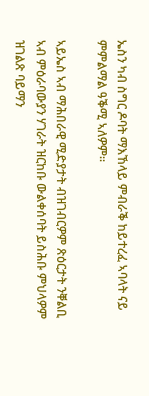ኤስን ካብ ስግር ዶባት ማእኸላይ ምብራቕ ከይተረፈ ኣባላት ናይ ምምልማል ዓቕሚ ኣለዎም።

ኣይኤስ ኣብ ማሕበራዊ ሚድያታት ብዝገብርዎም ጽዕርታት ንቐልቢ ኣብ ምዕራባውያን ሃገራት ዝርከቡ ውልቀሰባት ይስሕቡ ምህላዎም ዝገልጽ ባይማን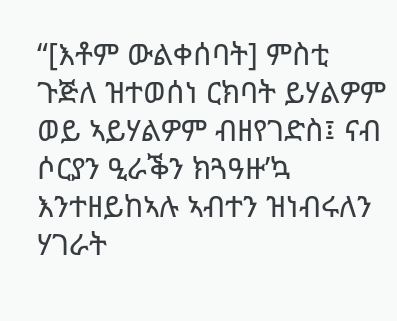“[እቶም ውልቀሰባት] ምስቲ ጉጅለ ዝተወሰነ ርክባት ይሃልዎም ወይ ኣይሃልዎም ብዘየገድስ፤ ናብ ሶርያን ዒራቕን ክጓዓዙ’ኳ እንተዘይከኣሉ ኣብተን ዝነብሩለን ሃገራት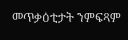መጥቃዕቲታት ንምፍጻም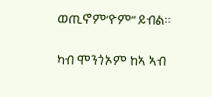ወጢኖም’ዮም” ይብል።

ካብ ሞንጎኦም ከኣ ኣብ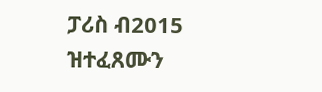ፓሪስ ብ2015 ዝተፈጸሙን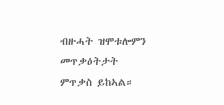ብዙሓት ዝሞቱሎምን መጥቃዕትታት ምጥቃስ ይከኣል።